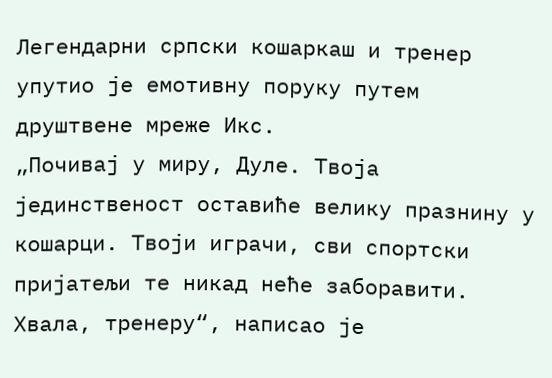Легендарни српски кошаркаш и тренер упутио је емотивну поруку путем друштвене мреже Икс.
„Почивај у миру, Дуле. Твоја јединственост оставиће велику празнину у кошарци. Твоји играчи, сви спортски пријатељи те никад неће заборавити. Хвала, тренеру“, написао је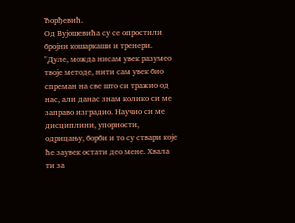Ђорђевић.
Од Вујошевића су се опростили бројни кошаркаши и тренери.
"Дуле, можда нисам увек разумео твоје методе, нити сам увек био спреман на све што си тражио од нас, али данас знам колико си ме заправо изградио. Научио си ме дисциплини, упорности, одрицању, борби и то су ствари које ће заувек остати део мене. Хвала ти за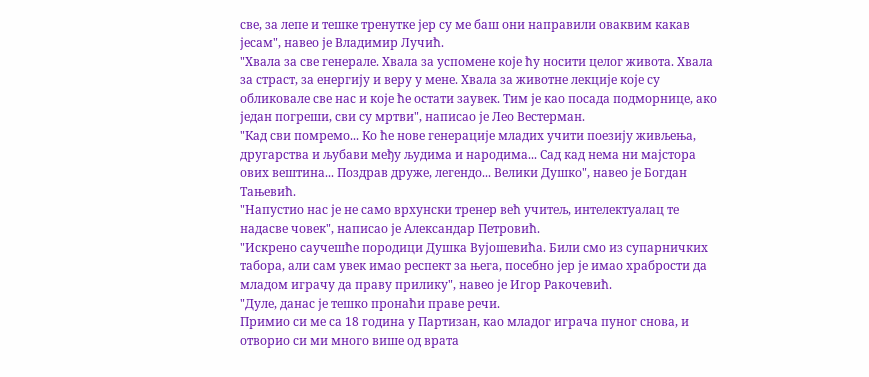све, за лепе и тешке тренутке јер су ме баш они направили оваквим какав јесам", навео је Владимир Лучић.
"Хвала за све генерале. Хвала за успомене које ћу носити целог живота. Хвала за страст, за енергију и веру у мене. Хвала за животне лекције које су обликовале све нас и које ће остати заувек. Тим је као посада подморнице, ако један погреши, сви су мртви", написао је Лео Вестерман.
"Кад сви помремо... Ко ће нове генерације младих учити поезију живљења, другарства и љубави међу људима и народима... Сад кад нема ни мајстора ових вештина... Поздрав друже, легендо... Велики Душко", навео је Богдан Тањевић.
"Напустио нас је не само врхунски тренер већ учитељ, интелектуалац те надасве човек", написао је Александар Петровић.
"Искрено саучешће породици Душка Вујошевића. Били смо из супарничких табора, али сам увек имао респект за њега, посебно јер је имао храбрости да младом играчу да праву прилику", навео је Игор Ракочевић.
"Дуле, данас је тешко пронаћи праве речи.
Примио си ме са 18 година у Партизан, као младог играча пуног снова, и отворио си ми много више од врата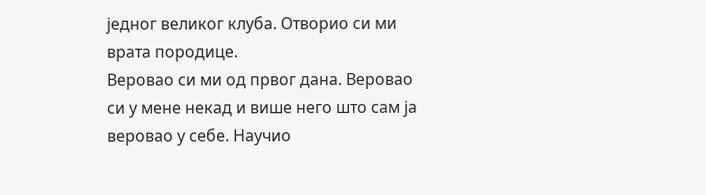једног великог клуба. Отворио си ми врата породице.
Веровао си ми од првог дана. Веровао си у мене некад и више него што сам ја веровао у себе. Научио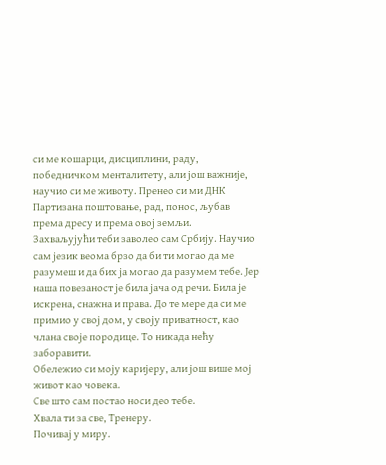си ме кошарци, дисциплини, раду, победничком менталитету, али још важније, научио си ме животу. Пренео си ми ДНК Партизана поштовање, рад, понос, љубав према дресу и према овој земљи.
Захваљујући теби заволео сам Србију. Научио сам језик веома брзо да би ти могао да ме разумеш и да бих ја могао да разумем тебе. Јер наша повезаност је била јача од речи. Била је искрена, снажна и права. До те мере да си ме примио у свој дом, у своју приватност, као члана своје породице. То никада нећу заборавити.
Обележио си моју каријеру, али још више мој живот као човека.
Све што сам постао носи део тебе.
Хвала ти за све, Тренеру.
Почивај у миру.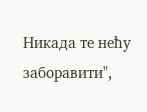Никада те нећу заборавити",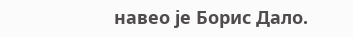навео је Борис Дало.